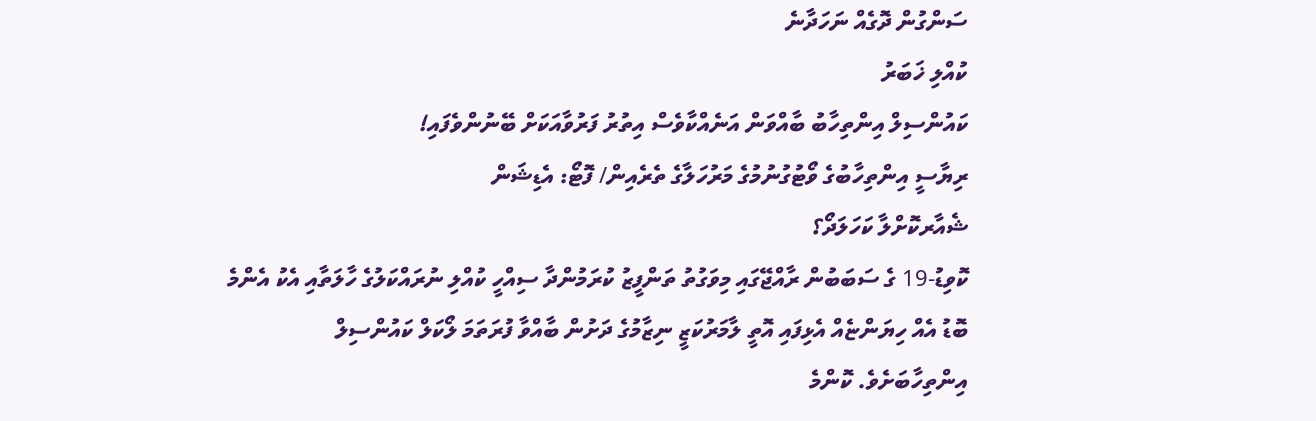ސަންގުން ދޮގެއް ނަހަދާނެ
ކުއްލި ޚަބަރު
ކައުންސިލް އިންތިހާބު ބާއްވަން އަނެއްކާވެސް އިތުރު ފަރުވާއަކަށް ބޭނުންވެފައި!
ރިޔާސީ އިންތިހާބުގެ ވޯޓުގުނުމުގެ މަރުހަލާގެ ތެރެއިން/ ފޮޓޯ: އެޑިޝަން
ޝެއާރކޮށްލާ ކަހަލަދޯ؟
ކޮވިޑު-19 ގެ ސަބަބުން ރާއްޖޭގައި މިވަގުތު ތަންފީޒު ކުރަމުންދާ ސިއްހީ ކުއްލި ނުރައްކަލުގެ ހާލަތާއި އެކު އެންމެ ބޮޑު އެއް ހިޔަންޏެއް އެޅިފައި އޮތީ ލާމަރުކަޒީ ނިޒާމުގެ ދަށުން ބާއްވާ ފުރަތަމަ ލޯކަލް ކައުންސިލް އިންތިހާބަށެވެ. ކޮންމެ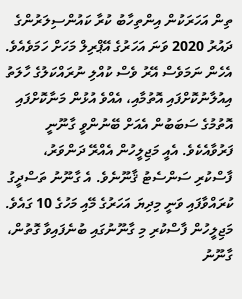ތިން އަހަރަކުން އިންތިހާބު ކުރާ ކައުންސިލަރުންގެ ދައުރު 2020 ވަނަ އަހަރުގެ އޭޕްރިލް މަހަށް ހަމަވެއެވެ. އެހެން ނަމަވެސް އޭރު ވެސް ކުއްލި ނުރައްކަލުގެ ހާލަތު އިއުލާނުކޮށްފައި އޮތުމާއި، އެއްވެ އުޅުން މަނާކޮށްފައި އޮތުމުގެ ސަބަބުން އެއަށް ބޭނުންވީ ގާނޫނީ ފަރުވާއެކެވެ. އެއީ މަޖިލީހުން އެއްރޭ ދަންވަރު، ފާސްކުރި ސަންސެޓު ޤާނޫނެވެ. އެ ގާނޫނު ތަސްދީގު ކުރައްވާފައި ވަނީ މިދިޔަ އަހަރުގެ މޭއި މަހުގެ 10 ގައެވެ.
މަޖިލީހުން ފާސްކުރި މި ގާނޫނުގައި ބުނެފައިވާ ގޮތުން، ގާނޫނު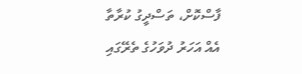ފާސްކޮށް، ތަސްދީގު ކުރާތާ އެއް އަހަރު ދުވަހުގެ ތެރޭގައި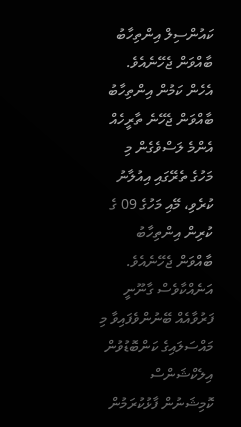ކައުންސިލް އިންތިހާބު ބާއްވަން ޖެހޭނެއެވެ. އެހެން ކަމުން އިންތިހާބު ބާއްވަން ޖެހޭނެ ތާރީހެއް އެންމެ ލަސްވެގެން މި މަހުގެ ތެރޭގައި އިއުލާނު ކުރެވި، މޭއި މަހުގެ 09 ގެ ކުރިން އިންތިހާބު ބާއްވަން ޖެހޭނެއެވެ. އަނެއްކާވެސް ގާނޫނީ ފަރުވާއެއް ބޭނުންވެފައިވާ މި މައްސަލައިގެ ކަންބޮޑުވުން އިލެކްޝަންސް ކޮމިޝަނުން ފާޅުކުރަމުން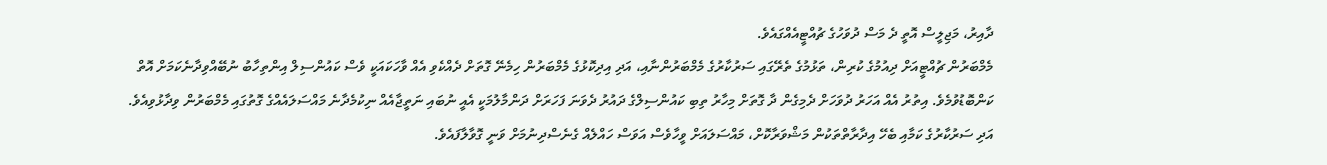ދާއިރު، މަޖިލީސް އޮތީ ދެ މަސް ދުވަހުގެ ޗުއްޓީއެއްގައެވެ.
މެމްބަރުން ޗުއްޓީއަށް ދިއުމުގެ ކުރިން، ތަޅުމުގެ ތެރޭގައި ސަރުކާރުގެ މެމްބަރުންނާއި، އަދި އިދިކޮޅުގެ މެމްބަރުން ހިމެނޭ ގޮތަށް ދެއްކެވި އެއް ވާހަކައަކީ ވެސް ކައުންސިލް އިންތިހާބު ނުބޭއްވިދާނެކަމަށް އޮތް ކަންބޮޑުވުމެވެ. އިތުރު އެއް އަހަރު ދުވަހަށް ދެމިގެން ދާ ގޮތަށް މިހާރު ތިބި ކައުންސިލްގެ ދައުރު ދެވަނަ ފަހަރަށް ދަންމާލުމަކީ އެއީ ނުބައި ނަތީޖާއެއް ނިކުމެދާނެ މައްސަލައެއްގެ ގޮތުގައި މެމްބަރުން ވިދާޅުވިއެވެ. އަދި ސަރުކާރުގެ ކަމާއި ބެހޭ އިދާރާތްތަކުން މަޝްވަރާކޮށް، މައްސަލައަށް ވީހާވެސް އަވަސް ހައްލެއް ގެނެސްދިނުމަށް ވަނީ ގޮވާލާފައެވެ.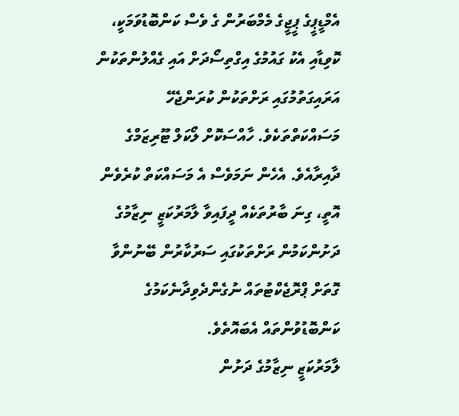އެމްޑީޕީގެ ޕީޖީގެ މެމްބަރުން ގެ ވެސް ކަންބޮޑުވަމަކީ، ކޮވިޑާއި އެކު ގައުމުގެ އިގްތިސޯދަށް އައި ގެއްލުންތަކުން އަރައިގަތުމުގައި ރަށްތަކުން ކުރަންޖެހޭ މަސައްކަތްތަކެވެ. ހާއްސަކޮށް ލޯކަލް ޓޫރިޒަމްގެ ދާއިރާއެވެ. އެހެން ނަމަވެސް އެ މަސައްކަތް ކުރެވެން އޮތީ، ގިނަ ބާރުތަކެއް ދީފައިވާ ލާމަރުކަޒީ ނިޒާމުގެ ދަށުންކަމުން ރަށްތަކުގައި ސަރުކާރުން ބޭނުންވާ ގޮތަށް ޕްރޮޖެކްޓުތައް ނުގެންދެވިދާނެކަމުގެ ކަންބޮޑުވުންތައް އެބައޮތެވެ.
ލާމަރުކަޒީ ނިޒާމުގެ ދަށުން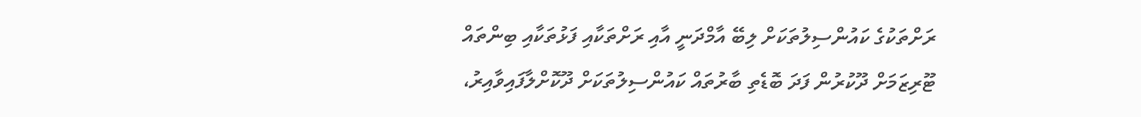ރަށްތަކުގެ ކައުންސިލުތަކަށް ލިބޭ އާމްދަނީ އާއި ރަށްތަކާއި ފަޅުތަކާއި ބިންތައް ޓޫރިޒަމަށް ދޫކުރުން ފަދަ ބޮޑެތި ބާރުތައް ކައުންސިލުތަކަށް ދޫކޮށްލާފައިވާއިރު،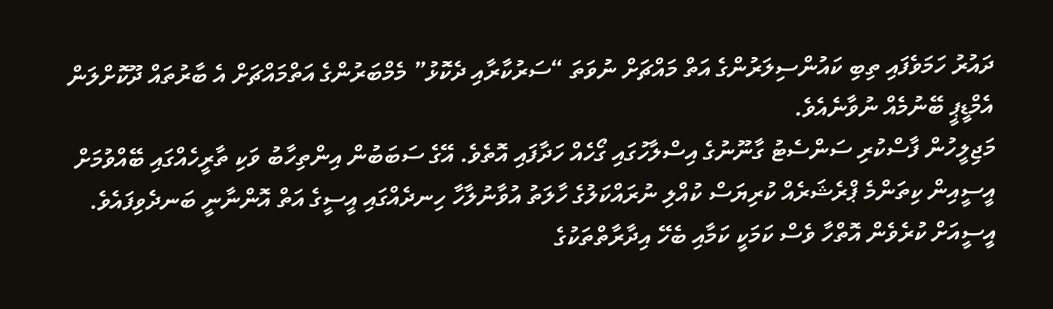ދައުރު ހަމަވެފައި ތިބި ކައުންސިލަރުންގެ އަތް މައްޗަށް ނުވަތަ “ސަރުކާރާއި ދެކޮޅު” މެމްބަރުންގެ އަތްމައްޗަށް އެ ބާރުތައް ދޫކޮށްލަން އެމްޑީޕީ ބޭނުމެއް ނުވާނެއެވެ.
މަޖިލީހުން ފާސްކުރި ސަންސެޓު ގާނޫނުގެ އިސްލާހުގައި ގޯހެއް ހަދާފައި އޮތެވެ. އޭގެ ސަބަބުން އިންތިހާބު ވަކި ތާރީހެއްގައި ބޭއްވުމަށް އީސީއިން ކިތަންމެ ޕްރެޝަރެއް ކުރިޔަސް ކުއްލި ނުރައްކަލުގެ ހާލަތު އުވާނުލާހާ ހިނދެއްގައި އީސީގެ އަތް އޮންނާނީ ބަނދެވިފައެވެ. އީސީއަށް ކުރެވެން އޮތްހާ ވެސް ކަމަކީ ކަމާއި ބެހޭ އިދާރާތްތަކުގެ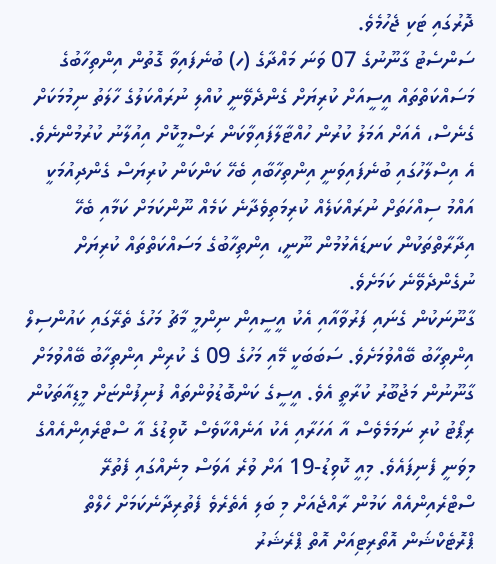ދޮރުގައި ޓަކި ޖެހުމެވެ.
ސަންސެޓު ގާނޫނުގެ 07 ވަނަ މައްދާގެ (ހ) ބުނެފައިވާ ގޮތުން އިންތިހާބުގެ މަސައްކަތްތައް އީސީއަށް ކުރިޔަށް ގެންދެވޭނީ ކުއްލި ނުރައްކަލުގެ ހާލަތު ނިމުމަކަށް ގެނެސް، އެއަށް އަމަލު ކުރުން ހުއްޓާލާފައިވާކަން ރަސްމީކޮށް އިއުލާނު ކުރުމުންނެވެ. އެ އިސްލާހުގައި ބުނެފައިވަނީ އިންތިހާބާއި ބެހޭ ކަންކަން ކުރިޔަސް ގެންދިއުމަކީ އައްމު ސިއްހަތަށް ނުރައްކަލެއް ކުރިމަތިވެދާނެ ކަމެއް ނޫންކަމަށް ކަމާއި ބެހޭ އިދާރާތްތަކުން ކަނޑައެޅުމުން ނޫނީ، އިންތިހާބުގެ މަސައްކަތްތައް ކުރިޔަށް ނުގެންދެވޭނެ ކަމަށެވެ.
ގާނޫނަކުން ގެނައި ފަރުވާއާއި އެކު އީސީއިން ނިންމީ މާޗު މަހުގެ ތެރޭގައި ކައުންސިލް އިންތިހާބު ބޭއްވުމަށެވެ. ސަބަބަކީ މޭއި މަހުގެ 09 ގެ ކުރިން އިންތިހާބު ބޭއްވުމަށް ގާނޫނުން މަޖުބޫރު ކުރާތީ އެވެ. އީސީގެ ކަންބޮޑުވުންތައް ފުނިފުންޏަށް މީޑިއާތަކުން ރިޕޯޓު ކުރި ނަމަމެވެސް އާ އަހަރާއި އެކު އަނެއްކާވެސް ކޮވިޑުގެ އާ ސްޓްރެއިންއެއްގެ މިވަނީ ފެނިފައެވެ. މިއީ ކޮވިޑު-19 އަށް ވުރެ އަވަސް މިނެއްގައި ފެތުރޭ ސްޓްރެއިންއެއް ކަމުން ރާއްޖެއަށް މި ބަލި އެތެރެވެ ފެތުރިދާނެކަމަށް ހެލްތް ޕްރޮޓެކްޝަން އޮތޯރިޓިއަށް އޮތް ޕްރެޝަރު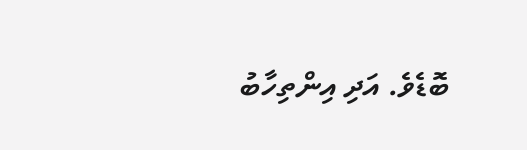ބޮޑެވެ. އަދި އިންތިހާބު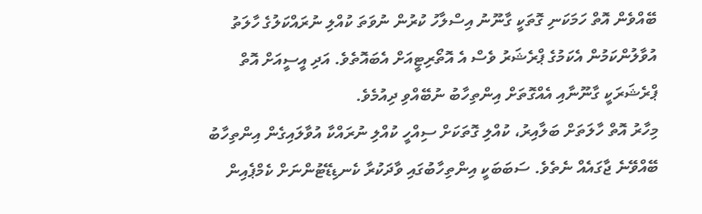ބޭއްވެން އޮތް ހަމަކަނި ގޮތަކީ ގާނޫނު އިސްލާހު ކުރުން ނުވަތަ ކުއްލި ނުރައްކަލުގެ ހާލަތު އުވާލުންކަމުން އެކަމުގެ ޕްރެޝަރު ވެސް އެ އޮތޯރިޓީއަށް އެބައޮތެވެ. އަދި އީސީއަށް އޮތް ޕްރެޝަރަކީ ގާނޫނާއި އެއްގޮތަށް އިންތިހާބު ނުބޭއްވި ދިއުމެވެ.
މިހާރު އޮތް ހާލަތަށް ބަލާއިރު، ކުއްލި ގޮތަކަށް ސިއްހީ ކުއްލި ނުރައްކާ އުވާލައިގެން އިންތިހާބު ބޭއްވޭނެ ޖާގައެއް ނެތެވެ. ސަބަބަކީ އިންތިހާބުގައި ވާދަކުރާ ކެނޑިޑޭޓުންނަށް ކެމްޕެއިން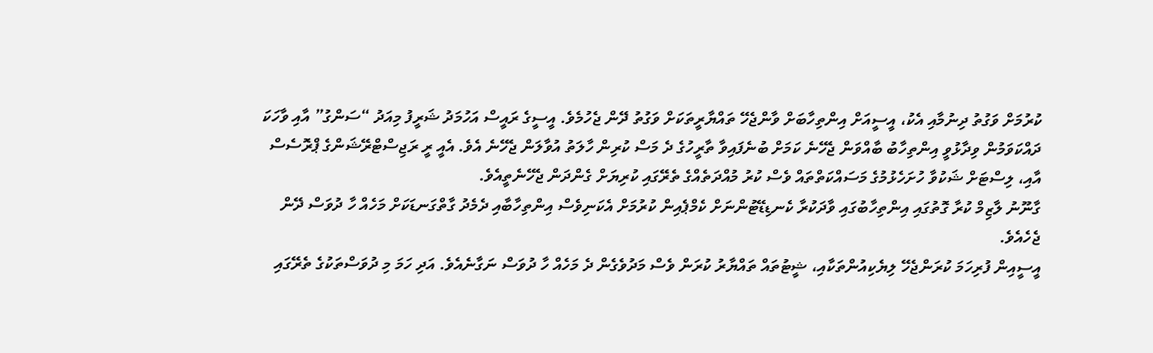ކުރުމަށް ވަގުތު ދިނުމާއި އެކު، އީސީއަށް އިންތިހާބަށް ވާންޖެހޭ ތައްޔާރީތަކަށް ވަގުތު ދޭން ޖެހުމެވެ. އީސީގެ ރައީސް އަހުމަދު ޝަރީފު މިއަދު “ސަންގު” އާއި ވާހަކަ ދައްކަވަމުން ވިދާޅުވީ އިންތިހާބު ބާއްވަން ޖެހޭނެ ކަމަށް ބުނެފައިވާ ތާރީހުގެ ދެ މަސް ކުރިން ހާލަތު އުވާލަން ޖެހޭނެ އެވެ. އެއީ ރީ ރަޖިސްޓްރޭޝަންގެ ޕްރޮސެސް އާއި، ލިސްޓަށް ޝަކުވާ ހުށަހެޅުމުގެ މަސައްކަތްތައް ވެސް ކުރު މުއްދަތެއްގެ ތެރޭގައި ކުރިޔަށް ގެންދަން ޖެހޭނެތީއެވެ.
ގާނޫނު ލާޒިމް ކުރާ ގޮތުގައި އިންތިހާބުގައި ވާދަކުރާ ކެނޑިޑޭޓުންނަށް ކެމްޕެއިން ކުރުމަށް އެކަނިވެސް އިންތިހާބާއި ދެމެދު ގާތްގަނޑަކަށް މަހެއް ހާ ދުވަސް ދޭން ޖެހެއެވެ.
އީސީއިން ފުރިހަމަ ކުރަންޖެހޭ ލިޔެކިއުންތަކާއި، ޝީޓުތައް ތައްޔާރު ކުރަން ވެސް މަދުވެގެން ދެ މަހެއް ހާ ދުވަސް ނަގާނެއެވެ. އަދި ހަމަ މި ދުވަސްތަކުގެ ތެރޭގައި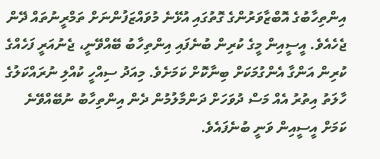އިންތިހާބުގެ އޮބްޒާވަރުންގެ ގޮތުގައި އުޅޭނެ މުވައްޒަފުންނަށް ތަމްރީނުތައް ދޭން ޖެހެއެވެ. އީސީއިން މީގެ ކުރިން ބުނެފައި އިންތިހާބު ބޭއްވޭނީ، ޖެނުއަރީ ފަހެއްގެ ކުރިން އަންގާ އެންގުމަކަށް ބިނާކޮށް ކަމަށެވެ. މިއަދު ސިއްހީ ކުއްލި ނުރައްކަލުގެ ހާލަތު އިތުރު އެއް މަސް ދުވަހަށް ދަންމާލުމުން ދެން އިންތިހާބު ނުބޭއްވޭނެ ކަމަށް އީސީއިން ވަނީ ބުނެފައެވެ.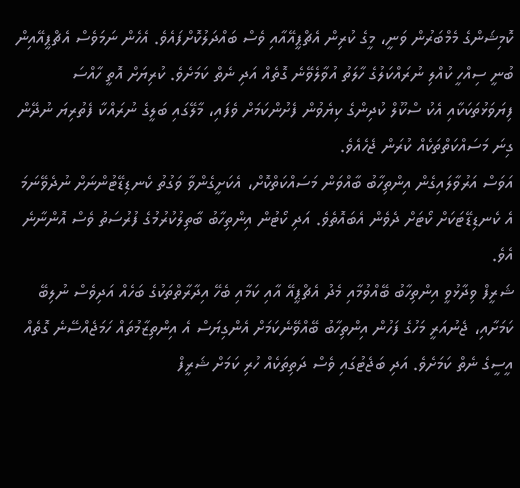ކޮމިޝަންގެ މެމްބަރުން ވަނީ، މީގެ ކުރިން އެޗްޕީއޭއާއި ވެސް ބައްދަލުކޮށްފައެވެ. އެހެން ނަމަވެސް އެޗްޕީއޭއިން ބުނީ ސިއްހީ ކުއްލި ނުރައްކަލުގެ ހާލަތު އުވާލެވޭނެ ގޮތެއް އަދި ނެތް ކަމަށެވެ. ކުރިޔަށް އޮތީ ހާއްސަ ފިޔަވަޅުތަކަކާއި އެކު ސްކޫލް ކުދިންގެ ކިޔެވުން ފެށުންކަމަށް ވެފައި، މާލޭގައި ބަލީގެ ނުރައްކާ ފެތުރިޔަ ނުދޭން ގިނަ މަސައްކަތްތަކެއް ކުރަން ޖެހެއެވެ.
އަވަސް އަރުވާލައިގެން އިންތިހާބު ބާއްވަން މަސައްކަތްކޮށް، އެކަށީގެންވާ ވަގުތު ކެނޑިޑޭޓުންނަށް ނުދެވޭނަމަ އެ ކެނޑިޑޭޓަކަށް ކޯޓަށް ދެވެން އެބައޮތެވެ. އަދި ކޯޓުން އިންތިހާބު ބާތިލުކުރުމުގެ ފުރުސަތު ވެސް އޮންނާނެ އެވެ.
ޝަރީފް ވިދާޅުވީ އިންތިހާބު ބޭއްވުމާއި މެދު އެޗްޕީއޭ އާއި ކަމާއި ބެހޭ އިދާރާތްތަކުގެ ބަހެއް އަދިވެސް ނުލިބޭ ކަމަށާއި، ޖެނުއަރީ މަހުގެ ފަހުން އިންތިހާބު ބޭއްވޭނެކަމަށް އެންގިޔަސް އެ އިންތިޒާމުތައް ހަމަޖެއްސޭނެ ގޮތެއް އީސީގެ ނެތް ކަމަށެވެ. އަދި ބަޖެޓުގައި ވެސް ދަތިތަކެއް ހުރި ކަމަށް ޝަރީފް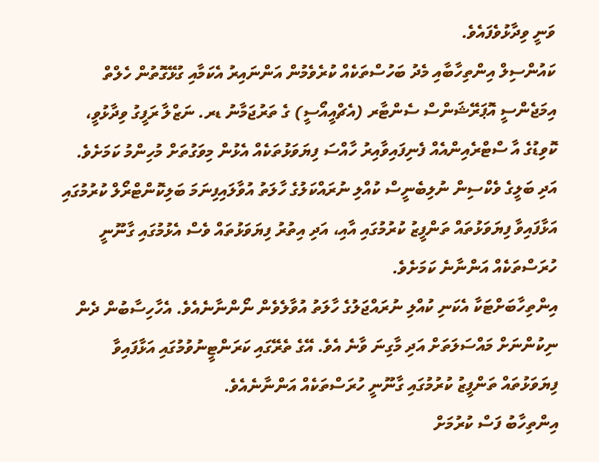ވަނީ ވިދާޅުވެފައެވެ.
ކައުންސިލް އިންތިހާބާއި މެދު ބަހުސްތަކެއް ކުރެވެމުން އަންނައިރު އެކަމާއި ގުޅޭގޮތުން ހެލްތް އިމަޖެންސީ އޮޕަރޭޝަންސް ސެންޓާރ (އެޗްއީއޯސީ) ގެ ތަރުޖަމާނު ޑރ. ނަޒްލާ ރަފީގު ވިދާޅުވީ، ކޮވިޑުގެ އާ ސްޓްރެއިންއެއް ފެނިފައިވާއިރު ހާއްސަ ފިޔަވަޅުތަކެއް އެޅުން މިވަގުތަށް މުހިންމު ކަމަށެވެ. އަދި ބަލީގެ ވެކްސިން ނުލިބެނީސް ކުއްލި ނުރައްކަލުގެ ހާލަތު އުވާލައިފިނަމަ ބަލިކޮންޓްރޯލް ކުރުމުގައި އަޅާފައިވާ ފިޔަވަޅުތައް ތަންފީޒު ކުރުމުގައި އާއި، އަދި އިތުރު ފިޔަވަޅުތައް ވެސް އެޅުމުގައި ގާނޫނީ ހުރަސްތަކެއް އަންނާނެ ކަމަށެވެ.
އިންތިހާބަށްޓަކާ އެކަނި ކުއްލި ނުރައްޖަލުގެ ހާލަތު އުވާލެވެން ނޯންނާނެއެވެ. އެހާހިސާބުން ދެން ނިކުންނަށް މައްސަލަތަށް އަދި މާގިނަ ވާނެ އެވެ. އޭގެ ތެރޭގައި ކަރަންޓީނުވުމުގައި އަޅާފައިވާ ފިޔަވަޅުތައް ތަންފީޒު ކުރުމުގައި ގާނޫނީ ހުރަސްތަކެއް އަންނާނެއެވެ.
އިންތިހާބު ފަސް ކުރުމަށް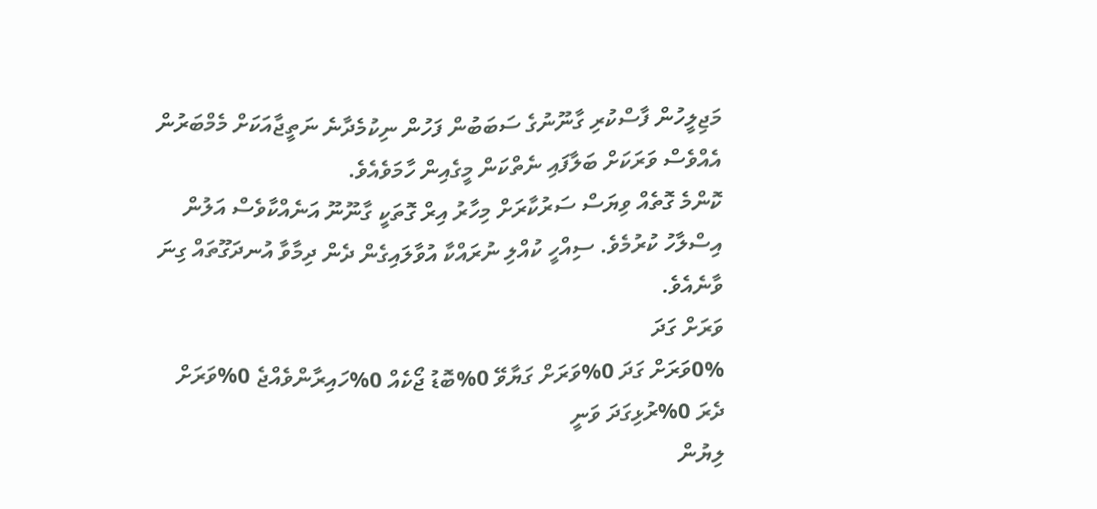މަޖިލީހުން ފާސްކުރި ގާނޫނުގެ ސަބަބުން ފަހުން ނިކުމެދާނެ ނަތީޖާއަކަށް މެމްބަރުން އެއްވެސް ވަރަކަށް ބަލާފައި ނެތްކަން މީގެއިން ހާމަވެއެވެ.
ކޮންމެ ގޮތެއް ވިޔަސް ސަރުކާރަށް މިހާރު އިރް ގޮތަކީ ގާނޫނޫ އަނެއްކާވެސް އަލުން އިސްލާހު ކުރުމެވެ. ސިއްހީ ކުއްލި ނުރައްކާ އުވާލައިގެން ދެން ދިމާވާ އުނދަގޫތައް ގިނަ ވާނެއެވެ.
ވަރަށް ގަދަ
0%ވަރަށް ގަދަ 0%ވަރަށް ގަޔާވޭ 0%ބޮޑު ޖޯކެއް 0%ހައިރާންވެއްޖެ 0%ވަރަށް ދެރަ 0%ރުޅިގަދަ ވަނީ
ލިޔުން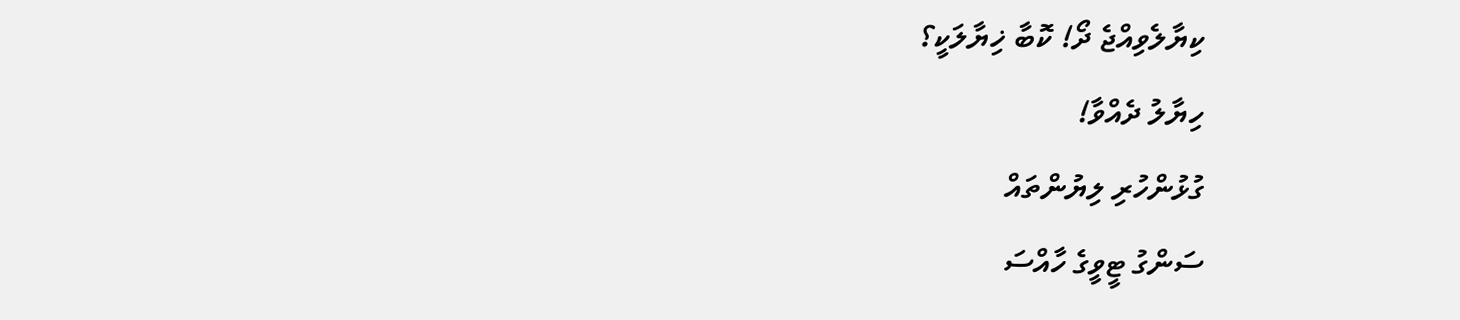ކިޔާލެވިއްޖެ ދޯ! ކޮބާ ޚިޔާލަކީ؟
ހިޔާލު ދެއްވާ!
ގުޅުންހުރި ލިޔުންތައް
ސަންގު ޓީވީގެ ހާއްސަ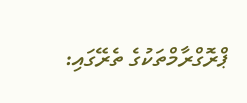ޕްރޮގްރާމްތަކުގެ ތެރޭގައި: